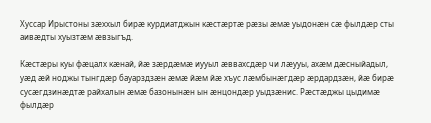Хуссар Ирыстоны зæххыл бирæ курдиатджын кæстæртæ рæзы æмæ уыдонæн сæ фылдæр сты аивæдты хуызтæм æвзыгъд.

Кæстæры куы фæцалх кæнай, йæ зæрдæмæ иууыл æввахсдæр чи лæууы, ахæм дæсныйадыл, уæд æй ноджы тынгдæр бауарздзæн æмæ йæм йæ хъус лæмбынæгдæр æрдардзæн, йæ бирæ сусæгдзинæдтæ райхалын æмæ базонынæн ын æнцондæр уыдзæнис. Рæстæджы цыдимæ фылдæр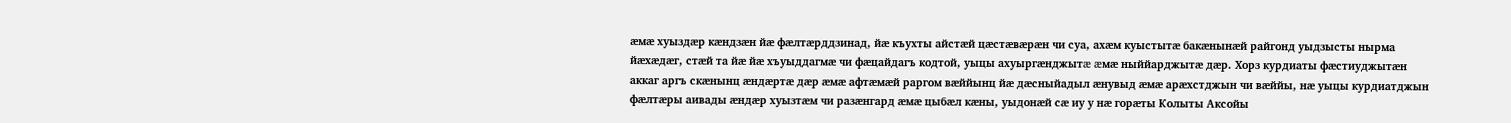æмæ хуыздæр кæндзæн йæ фæлтæрддзинад, йæ къухты айстæй цæстæвæрæн чи суа, ахæм куыстытæ бакæнынæй райгонд уыдзысты нырма йæхæдæг, стæй та йæ йæ хъуыддагмæ чи фæцайдагъ кодтой, уыцы ахуыргæнджытæ æмæ ныййарджытæ дæр. Хорз курдиаты фæстиуджытæн аккаг аргъ скæнынц æндæртæ дæр æмæ афтæмæй раргом вæййынц йæ дæсныйадыл æнувыд æмæ арæхстджын чи вæййы, нæ уыцы курдиатджын фæлтæры аивады æндæр хуызтæм чи разæнгард æмæ цыбæл кæны, уыдонæй сæ иу у нæ горæты Колыты Аксойы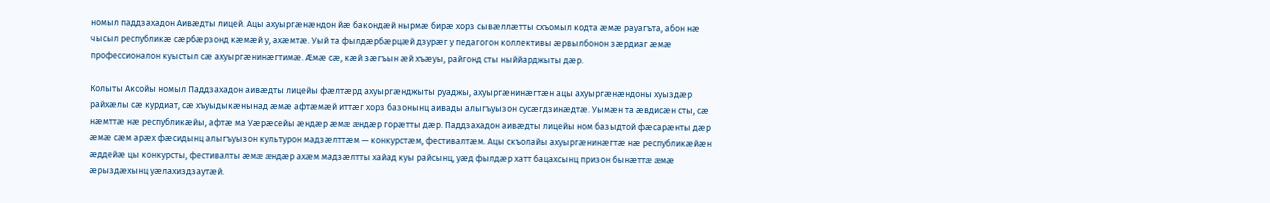номыл паддзахадон Аивæдты лицей. Ацы ахуыргæнæндон йæ бакондæй нырмæ бирæ хорз сывæллæтты схъомыл кодта æмæ рауагъта, абон нæ чысыл республикæ сæрбæрзонд кæмæй у, ахæмтæ. Уый та фылдæрбæрцæй дзурæг у педагогон коллективы æрвылбонон зæрдиаг æмæ профессионалон куыстыл сæ ахуыргæнинæгтимæ. Æмæ сæ, кæй зæгъын æй хъæуы, райгонд сты ныййарджыты дæр.

Колыты Аксойы номыл Паддзахадон аивæдты лицейы фæлтæрд ахуыргæнджыты руаджы, ахуыргæнинæгтæн ацы ахуыргæнæндоны хуыздæр райхæлы сæ курдиат, сæ хъуыдыкæнынад æмæ афтæмæй иттæг хорз базонынц аивады алыгъуызон сусæгдзинæдтæ. Уымæн та æвдисæн сты, сæ нæмттæ нæ республикæйы, афтæ ма Уæрæсейы æндæр æмæ æндæр горæтты дæр. Паддзахадон аивæдты лицейы ном базыдтой фæсарæнты дæр æмæ сæм арæх фæсидынц алыгъуызон культурон мадзæлттæм — конкурстæм, фестивалтæм. Ацы скъолайы ахуыргæнинæгтæ нæ республикæйæн æддейæ цы конкурсты, фестивалты æмæ æндæр ахæм мадзæлтты хайад куы райсынц, уæд фылдæр хатт бацахсынц призон бынæттæ æмæ æрыздæхынц уæлахиздзаутæй.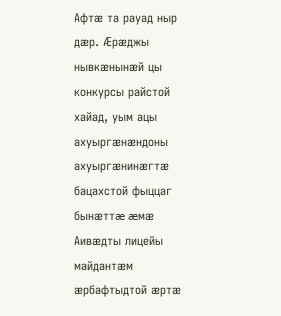Афтæ та рауад ныр дæр. Æрæджы нывкæнынæй цы конкурсы райстой хайад, уым ацы ахуыргæнæндоны ахуыргæнинæгтæ бацахстой фыццаг бынæттæ æмæ Аивæдты лицейы майдантæм æрбафтыдтой æртæ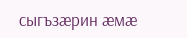сыгъзæрин æмæ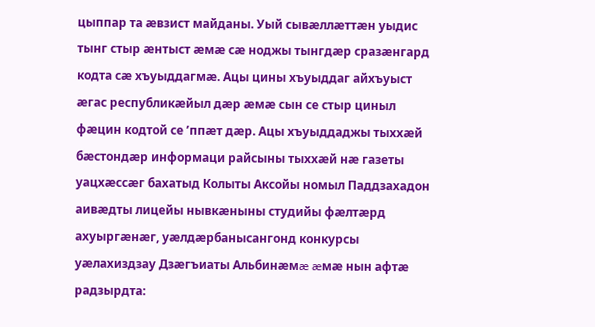цыппар та æвзист майданы. Уый сывæллæттæн уыдис тынг стыр æнтыст æмæ сæ ноджы тынгдæр сразæнгард кодта сæ хъуыддагмæ. Ацы цины хъуыддаг айхъуыст æгас республикæйыл дæр æмæ сын се стыр циныл фæцин кодтой се ’ппæт дæр. Ацы хъуыддаджы тыххæй бæстондæр информаци райсыны тыххæй нæ газеты уацхæссæг бахатыд Колыты Аксойы номыл Паддзахадон аивæдты лицейы нывкæныны студийы фæлтæрд ахуыргæнæг, уæлдæрбанысангонд конкурсы уæлахиздзау Дзæгъиаты Альбинæмæ æмæ нын афтæ радзырдта: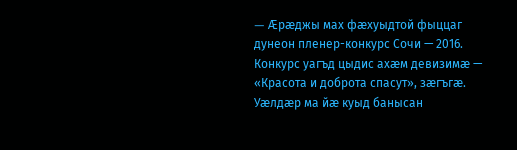— Æрæджы мах фæхуыдтой фыццаг дунеон пленер-конкурс Сочи — 2016. Конкурс уагъд цыдис ахæм девизимæ — «Красота и доброта спасут», зæгъгæ. Уæлдæр ма йæ куыд банысан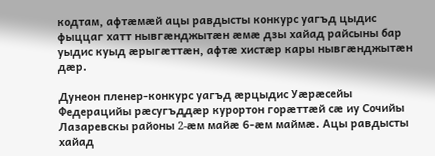кодтам, афтæмæй ацы равдысты конкурс уагъд цыдис фыццаг хатт нывгæнджытæн æмæ дзы хайад райсыны бар уыдис куыд æрыгæттæн, афтæ хистæр кары нывгæнджытæн дæр.

Дунеон пленер-конкурс уагъд æрцыдис Уæрæсейы Федерацийы рæсугъддæр курортон горæттæй сæ иу Сочийы Лазаревскы районы 2-æм майæ 6-æм маймæ. Ацы равдысты хайад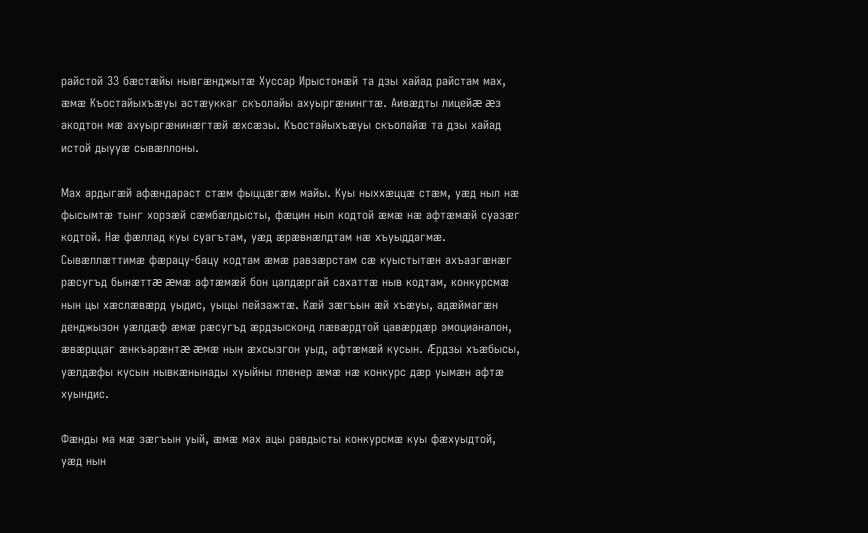райстой 33 бæстæйы нывгæнджытæ Хуссар Ирыстонæй та дзы хайад райстам мах, æмæ Къостайыхъæуы астæуккаг скъолайы ахуыргæнингтæ. Аивæдты лицейæ æз акодтон мæ ахуыргæнинæгтæй æхсæзы. Къостайыхъæуы скъолайæ та дзы хайад истой дыууæ сывæллоны.

Мах ардыгæй афæндараст стæм фыццæгæм майы. Куы ныххæццæ стæм, уæд ныл нæ фысымтæ тынг хорзæй сæмбæлдысты, фæцин ныл кодтой æмæ нæ афтæмæй суазæг кодтой. Нæ фæллад куы суагътам, уæд æрæвнæлдтам нæ хъуыддагмæ. Сывæллæттимæ фæрацу-бацу кодтам æмæ равзæрстам сæ куыстытæн ахъазгæнæг рæсугъд бынæттæ æмæ афтæмæй бон цалдæргай сахаттæ ныв кодтам, конкурсмæ нын цы хæслæвæрд уыдис, уыцы пейзажтæ. Кæй зæгъын æй хъæуы, адæймагæн денджызон уæлдæф æмæ рæсугъд æрдзысконд лæвæрдтой цавæрдæр эмоцианалон, æвæрццаг æнкъарæнтæ æмæ нын æхсызгон уыд, афтæмæй кусын. Æрдзы хъæбысы, уæлдæфы кусын нывкæнынады хуыйны пленер æмæ нæ конкурс дæр уымæн афтæ хуындис.

Фæнды ма мæ зæгъын уый, æмæ мах ацы равдысты конкурсмæ куы фæхуыдтой, уæд нын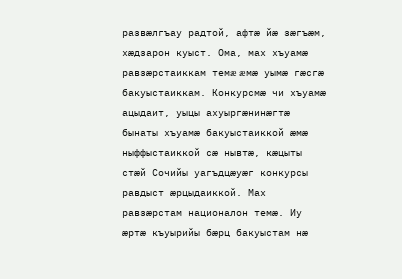развæлгъау радтой, афтæ йæ зæгъæм, хæдзарон куыст. Ома, мах хъуамæ равзæрстаиккам темæ æмæ уымæ гæсгæ бакуыстаиккам. Конкурсмæ чи хъуамæ ацыдаит, уыцы ахуыргæнинæгтæ бынаты хъуамæ бакуыстаиккой æмæ ныффыстаиккой сæ нывтæ, кæцыты стæй Сочийы уагъдцæуæг конкурсы равдыст æрцыдаиккой. Мах равзæрстам националон темæ. Иу æртæ къуырийы бæрц бакуыстам нæ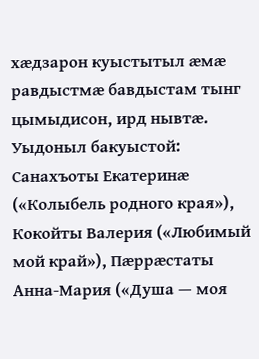хæдзарон куыстытыл æмæ равдыстмæ бавдыстам тынг цымыдисон, ирд нывтæ. Уыдоныл бакуыстой: Санахъоты Екатеринæ («Колыбель родного края»), Кокойты Валерия («Любимый мой край»), Пæррæстаты Анна-Мария («Душа — моя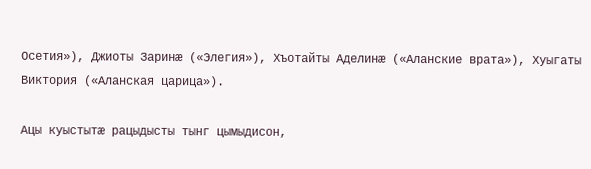Осетия»), Джиоты Заринæ («Элегия»), Хъотайты Аделинæ («Аланские врата»), Хуыгаты Виктория («Аланская царица»).

Ацы куыстытæ рацыдысты тынг цымыдисон,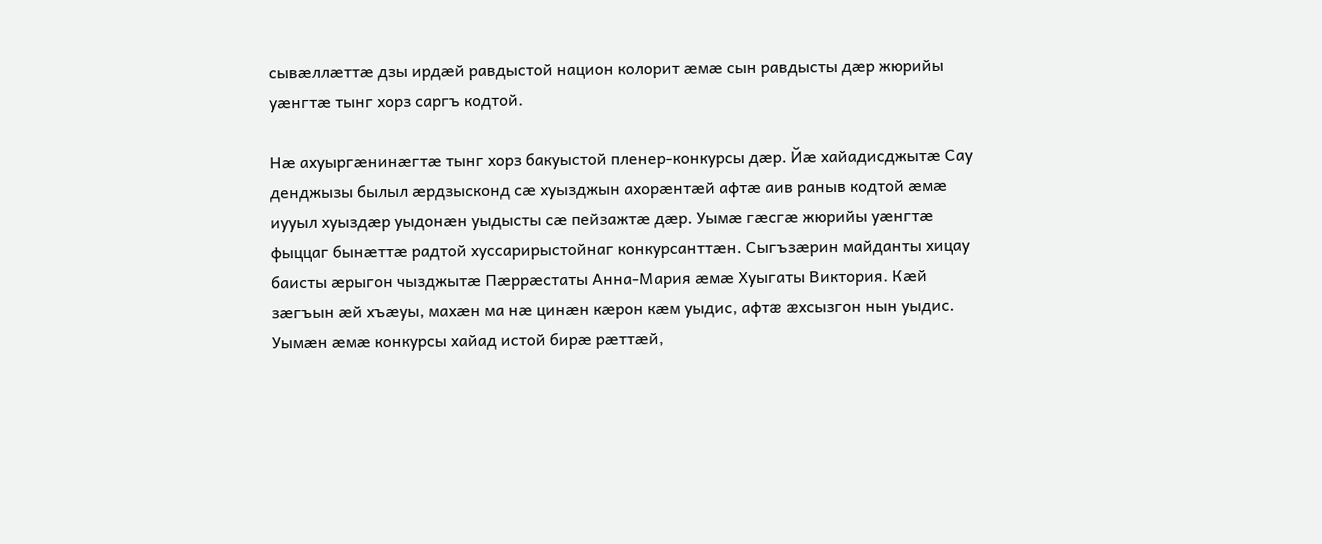сывæллæттæ дзы ирдæй равдыстой национ колорит æмæ сын равдысты дæр жюрийы уæнгтæ тынг хорз саргъ кодтой.

Нæ ахуыргæнинæгтæ тынг хорз бакуыстой пленер-конкурсы дæр. Йæ хайадисджытæ Сау денджызы былыл æрдзысконд сæ хуызджын ахорæнтæй афтæ аив раныв кодтой æмæ иууыл хуыздæр уыдонæн уыдысты сæ пейзажтæ дæр. Уымæ гæсгæ жюрийы уæнгтæ фыццаг бынæттæ радтой хуссарирыстойнаг конкурсанттæн. Сыгъзæрин майданты хицау баисты æрыгон чызджытæ Пæррæстаты Анна-Мария æмæ Хуыгаты Виктория. Кæй зæгъын æй хъæуы, махæн ма нæ цинæн кæрон кæм уыдис, афтæ æхсызгон нын уыдис. Уымæн æмæ конкурсы хайад истой бирæ рæттæй,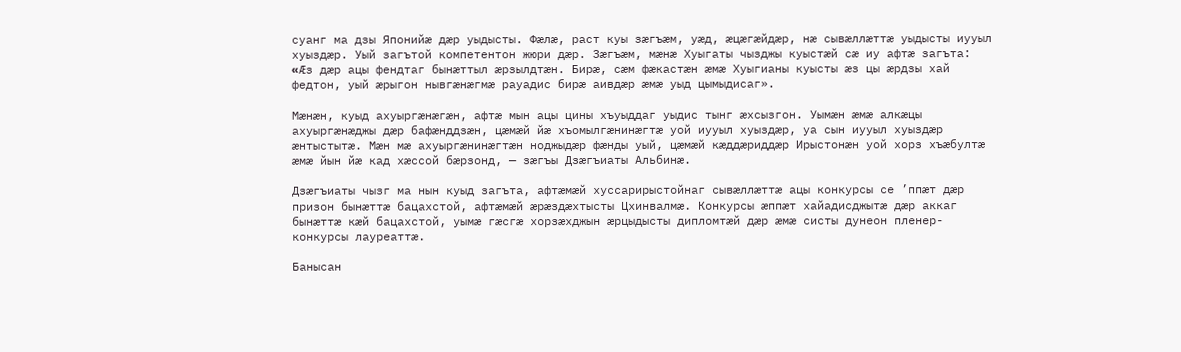суанг ма дзы Японийæ дæр уыдысты. Фæлæ, раст куы зæгъæм, уæд, æцæгæйдæр, нæ сывæллæттæ уыдысты иууыл хуыздæр. Уый загътой компетентон жюри дæр. Зæгъæм, мæнæ Хуыгаты чызджы куыстæй сæ иу афтæ загъта: «Æз дæр ацы фендтаг бынæттыл æрзылдтæн. Бирæ, сæм фæкастæн æмæ Хуыгианы куысты æз цы æрдзы хай федтон, уый æрыгон нывгæнæгмæ рауадис бирæ аивдæр æмæ уыд цымыдисаг».

Мæнæн, куыд ахуыргæнæгæн, афтæ мын ацы цины хъуыддаг уыдис тынг æхсызгон. Уымæн æмæ алкæцы ахуыргæнæджы дæр бафæнддзæн, цæмæй йæ хъомылгæнинæгтæ уой иууыл хуыздæр, уа сын иууыл хуыздæр æнтыстытæ. Мæн мæ ахуыргæнинæгтæн ноджыдæр фæнды уый, цæмæй кæддæриддæр Ирыстонæн уой хорз хъæбултæ æмæ йын йæ кад хæссой бæрзонд, — зæгъы Дзæгъиаты Альбинæ.

Дзæгъиаты чызг ма нын куыд загъта, афтæмæй хуссарирыстойнаг сывæллæттæ ацы конкурсы се ’ппæт дæр призон бынæттæ бацахстой, афтæмæй æрæздæхтысты Цхинвалмæ. Конкурсы æппæт хайадисджытæ дæр аккаг бынæттæ кæй бацахстой, уымæ гæсгæ хорзæхджын æрцыдысты дипломтæй дæр æмæ систы дунеон пленер-конкурсы лауреаттæ.

Банысан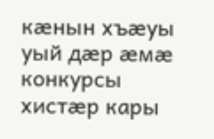кæнын хъæуы уый дæр æмæ конкурсы хистæр кары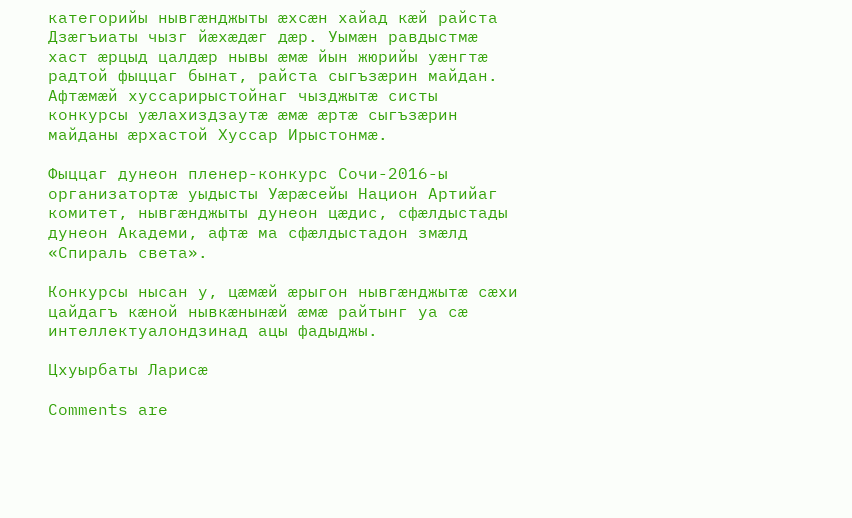категорийы нывгæнджыты æхсæн хайад кæй райста Дзæгъиаты чызг йæхæдæг дæр. Уымæн равдыстмæ хаст æрцыд цалдæр нывы æмæ йын жюрийы уæнгтæ радтой фыццаг бынат, райста сыгъзæрин майдан. Афтæмæй хуссарирыстойнаг чызджытæ систы конкурсы уæлахиздзаутæ æмæ æртæ сыгъзæрин майданы æрхастой Хуссар Ирыстонмæ.

Фыццаг дунеон пленер-конкурс Сочи-2016-ы организатортæ уыдысты Уæрæсейы Национ Артийаг комитет, нывгæнджыты дунеон цæдис, сфæлдыстады дунеон Академи, афтæ ма сфæлдыстадон змæлд «Спираль света».

Конкурсы нысан у, цæмæй æрыгон нывгæнджытæ сæхи цайдагъ кæной нывкæнынæй æмæ райтынг уа сæ интеллектуалондзинад ацы фадыджы.

Цхуырбаты Ларисæ

Comments are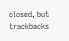closed, but trackbacks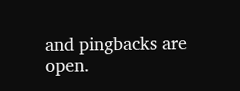and pingbacks are open.